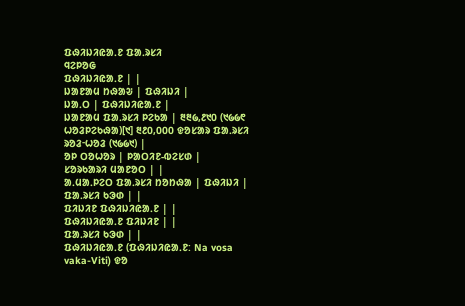ᱯᱷᱤᱡᱤᱭᱟᱹᱱ ᱯᱟᱹᱨᱥᱤ
ᱧᱮᱞᱚᱜ
ᱯᱷᱤᱡᱤᱭᱟᱹᱱ | |
ᱡᱟᱱᱟᱢ ᱴᱷᱟᱶ | ᱯᱷᱤᱡᱤ |
ᱡᱟᱹᱛ | ᱯᱷᱤᱡᱤᱭᱟᱹᱱ |
ᱡᱟᱱᱟᱢ ᱯᱟᱹᱨᱥᱤ ᱞᱮᱠᱟ | ᱓᱓᱙,᱒᱑᱐ (᱑᱙᱙᱖ ᱦᱚᱲᱞᱮᱠᱷᱟ)[᱑] ᱓᱒᱐,᱐᱐᱐ ᱫᱚᱥᱟᱨ ᱯᱟᱹᱨᱥᱤ ᱨᱚᱲᱼᱦᱚᱲ (᱑᱙᱙᱑) |
ᱚᱞ ᱛᱚᱦᱚᱨ | ᱞᱟᱛᱤᱱ-ᱵᱮᱥᱰ |
ᱥᱚᱨᱠᱟᱨᱤ ᱢᱟᱱᱚᱛ | |
ᱟᱹᱢᱟᱹᱞᱮᱛ ᱯᱟᱹᱨᱥᱤ ᱴᱚᱴᱷᱟ | ᱯᱷᱤᱡᱤ |
ᱯᱟᱹᱨᱥᱤ ᱠᱳᱰ | |
ᱯᱤᱡᱤᱱ ᱯᱷᱤᱡᱤᱭᱟᱹᱱ | |
ᱯᱷᱤᱡᱤᱭᱟᱹᱱ ᱯᱤᱡᱤᱱ | |
ᱯᱟᱹᱨᱥᱤ ᱠᱳᱰ | |
ᱯᱷᱤᱡᱤᱭᱟᱹᱱ (ᱯᱷᱤᱡᱤᱭᱟᱹᱱ: Na vosa vaka-Viti) ᱫᱚ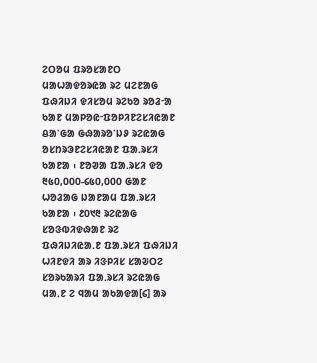ᱮᱛᱚᱢ ᱯᱨᱚᱥᱟᱱᱛ ᱢᱟᱦᱟᱫᱚᱨᱭᱟ ᱨᱮ ᱢᱮᱱᱟᱜ ᱯᱷᱤᱡᱤ ᱫᱤᱥᱚᱢ ᱨᱮᱠᱚ ᱨᱚᱲᱼᱟ ᱠᱟᱱ ᱢᱟᱞᱚᱭᱼᱯᱚᱞᱤᱱᱮᱥᱤᱭᱟᱱ ᱪᱟᱸᱜᱟ ᱜᱷᱟᱨᱚᱸᱡᱽ ᱨᱮᱭᱟᱜ ᱚᱥᱴᱨᱳᱱᱮᱥᱤᱭᱟᱱ ᱯᱟᱹᱨᱥᱤ ᱠᱟᱱᱟ ᱾ ᱱᱚᱣᱟ ᱯᱟᱹᱨᱥᱤ ᱫᱚ ᱓᱕᱐,᱐᱐᱐-᱔᱕᱐,᱐᱐᱐ ᱜᱟᱱ ᱦᱚᱲᱟᱜ ᱡᱟᱱᱟᱢ ᱯᱟᱹᱨᱥᱤ ᱠᱟᱱᱟ ᱾ ᱒᱐᱑᱓ ᱨᱮᱭᱟᱜ ᱥᱚᱝᱵᱤᱫᱷᱟᱱ ᱨᱮ ᱯᱷᱤᱡᱤᱭᱟᱹᱱ ᱯᱟᱹᱨᱥᱤ ᱯᱷᱤᱡᱤ ᱦᱤᱱᱫᱤ ᱟᱨ ᱤᱝᱞᱤᱥ ᱥᱟᱶᱛᱮ ᱥᱚᱨᱠᱟᱨᱤ ᱯᱟᱹᱨᱥᱤ ᱨᱮᱭᱟᱜ ᱢᱟᱹᱱ ᱮ ᱧᱟᱢ ᱟᱠᱟᱫᱟ[᱔] ᱟᱨ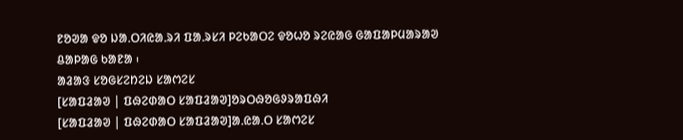ᱱᱚᱣᱟ ᱫᱚ ᱡᱟᱹᱛᱤᱭᱟᱹᱨᱤ ᱯᱟᱹᱨᱥᱤ ᱞᱮᱠᱟᱛᱮ ᱫᱚᱦᱚ ᱨᱮᱭᱟᱜ ᱜᱟᱯᱟᱞᱢᱟᱨᱟᱣ ᱪᱟᱞᱟᱜ ᱠᱟᱱᱟ ᱾
ᱟᱲᱟᱝ ᱥᱚᱜᱥᱮᱴᱮᱡ ᱥᱟᱬᱮᱥ
[ᱥᱟᱯᱲᱟᱣ | ᱯᱷᱮᱰᱟᱛ ᱥᱟᱯᱲᱟᱣ]ᱚᱨᱛᱷᱚᱜᱽᱨᱟᱯᱷᱤ
[ᱥᱟᱯᱲᱟᱣ | ᱯᱷᱮᱰᱟᱛ ᱥᱟᱯᱲᱟᱣ]ᱟᱹᱭᱟᱹᱛ ᱥᱟᱬᱮᱥ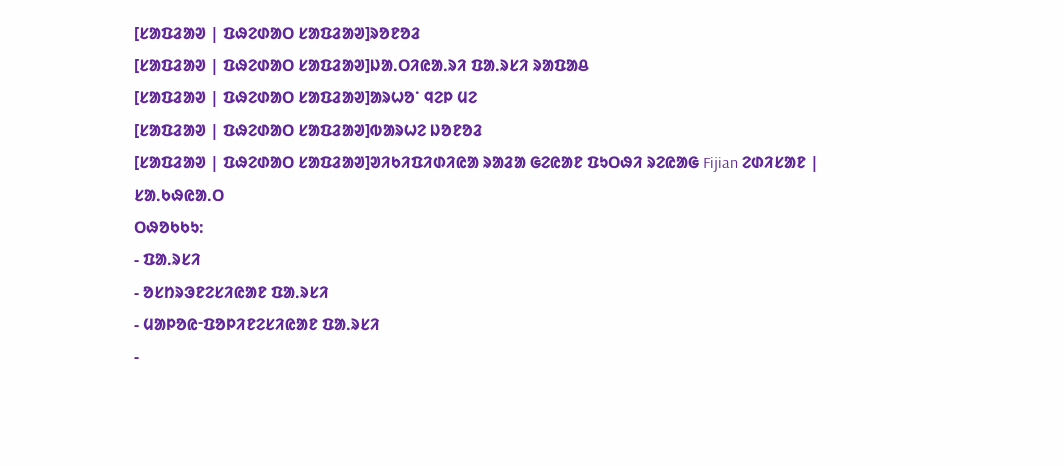[ᱥᱟᱯᱲᱟᱣ | ᱯᱷᱮᱰᱟᱛ ᱥᱟᱯᱲᱟᱣ]ᱨᱚᱱᱚᱲ
[ᱥᱟᱯᱲᱟᱣ | ᱯᱷᱮᱰᱟᱛ ᱥᱟᱯᱲᱟᱣ]ᱡᱟᱹᱛᱤᱭᱟᱹᱨᱤ ᱯᱟᱹᱨᱥᱤ ᱨᱟᱯᱟᱪ
[ᱥᱟᱯᱲᱟᱣ | ᱯᱷᱮᱰᱟᱛ ᱥᱟᱯᱲᱟᱣ]ᱟᱨᱦᱚᱸ ᱧᱮᱞ ᱢᱮ
[ᱥᱟᱯᱲᱟᱣ | ᱯᱷᱮᱰᱟᱛ ᱥᱟᱯᱲᱟᱣ]ᱵᱟᱨᱦᱮ ᱡᱚᱱᱚᱲ
[ᱥᱟᱯᱲᱟᱣ | ᱯᱷᱮᱰᱟᱛ ᱥᱟᱯᱲᱟᱣ]ᱣᱤᱠᱤᱯᱤᱰᱤᱭᱟ ᱨᱟᱲᱟ ᱜᱮᱭᱟᱱ ᱯᱩᱛᱷᱤ ᱨᱮᱭᱟᱜ Fijian ᱮᱰᱤᱥᱟᱱ |
ᱥᱟᱹᱠᱷᱭᱟᱹᱛ
ᱛᱷᱚᱠᱠᱩ:
- ᱯᱟᱹᱨᱥᱤ
- ᱚᱥᱴᱨᱳᱱᱮᱥᱤᱭᱟᱱ ᱯᱟᱹᱨᱥᱤ
- ᱢᱟᱞᱚᱭᱼᱯᱚᱞᱤᱱᱮᱥᱤᱭᱟᱱ ᱯᱟᱹᱨᱥᱤ
-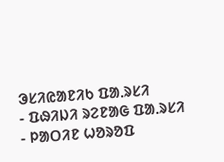ᱳᱥᱤᱭᱟᱱᱤᱠ ᱯᱟᱹᱨᱥᱤ
- ᱯᱷᱤᱡᱤ ᱨᱮᱱᱟᱜ ᱯᱟᱹᱨᱥᱤ
- ᱞᱟᱛᱤᱱ ᱦᱚᱨᱚᱯ